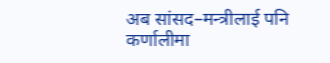अब सांसद–मन्त्रीलाई पनि कर्णालीमा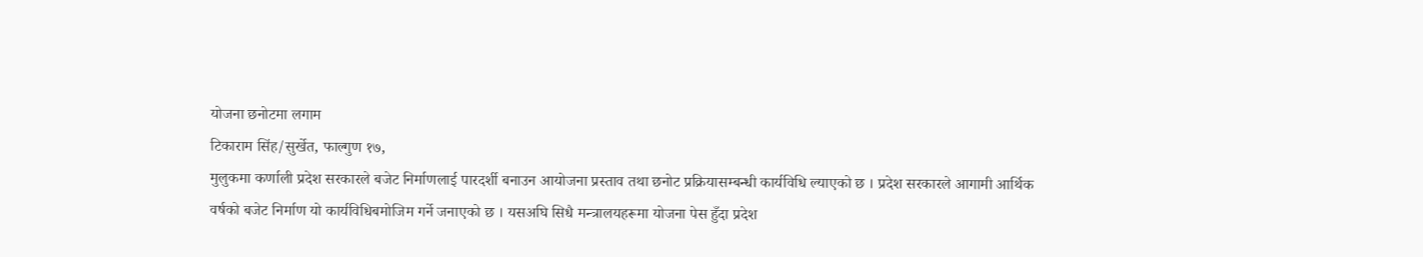योजना छनोटमा लगाम
टिकाराम सिंह/सुर्खेत, फाल्गुण १७,
मुलुकमा कर्णाली प्रदेश सरकारले बजेट निर्माणलाई पारदर्शी बनाउन आयोजना प्रस्ताव तथा छनोट प्रक्रियासम्बन्धी कार्यविधि ल्याएको छ । प्रदेश सरकारले आगामी आर्थिक वर्षको बजेट निर्माण यो कार्यविधिबमोजिम गर्ने जनाएको छ । यसअघि सिधै मन्त्रालयहरूमा योजना पेस हुँदा प्रदेश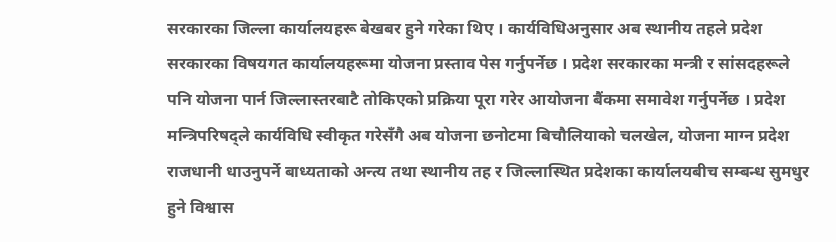सरकारका जिल्ला कार्यालयहरू बेखबर हुने गरेका थिए । कार्यविधिअनुसार अब स्थानीय तहले प्रदेश सरकारका विषयगत कार्यालयहरूमा योजना प्रस्ताव पेस गर्नुपर्नेछ । प्रदेश सरकारका मन्त्री र सांसदहरूले पनि योजना पार्न जिल्लास्तरबाटै तोकिएको प्रक्रिया पूरा गरेर आयोजना बैंकमा समावेश गर्नुपर्नेछ । प्रदेश मन्त्रिपरिषद्ले कार्यविधि स्वीकृत गरेसँगै अब योजना छनोटमा बिचौलियाको चलखेल, योजना माग्न प्रदेश राजधानी धाउनुपर्ने बाध्यताको अन्त्य तथा स्थानीय तह र जिल्लास्थित प्रदेशका कार्यालयबीच सम्बन्ध सुमधुर हुने विश्वास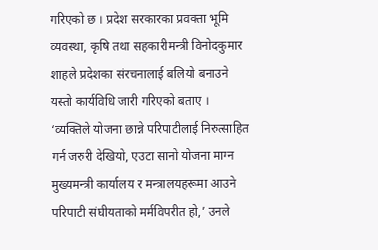गरिएको छ । प्रदेश सरकारका प्रवक्ता भूमि व्यवस्था, कृषि तथा सहकारीमन्त्री विनोदकुमार शाहले प्रदेशका संरचनालाई बलियो बनाउने यस्तो कार्यविधि जारी गरिएको बताए । ‘व्यक्तिले योजना छान्ने परिपाटीलाई निरुत्साहित गर्न जरुरी देखियो, एउटा सानो योजना माग्न मुख्यमन्त्री कार्यालय र मन्त्रालयहरूमा आउने परिपाटी संघीयताको मर्मविपरीत हो,’ उनले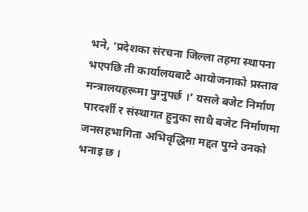भने, ‘प्रदेशका संरचना जिल्ला तहमा स्थापना भएपछि ती कार्यालयबाटै आयोजनाको प्रस्ताव मन्त्रालयहरूमा पुग्नुपर्छ ।’ यसले बजेट निर्माण पारदर्शी र संस्थागत हुनुका साथै बजेट निर्माणमा जनसहभागिता अभिवृद्धिमा मद्दत पुग्ने उनको भनाइ छ ।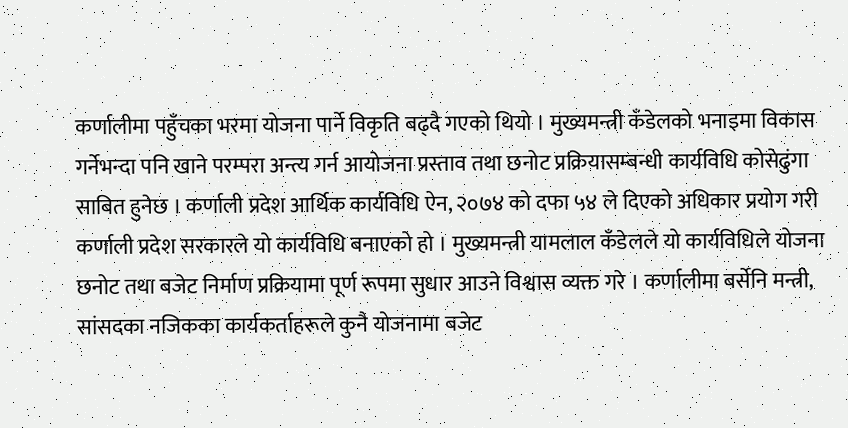कर्णालीमा पहुँचका भरमा योजना पार्ने विकृति बढ्दै गएको थियो । मुख्यमन्त्री कँडेलको भनाइमा विकास गर्नेभन्दा पनि खाने परम्परा अन्त्य गर्न आयोजना प्रस्ताव तथा छनोट प्रक्रियासम्बन्धी कार्यविधि कोसेढुंगा साबित हुनेछ । कर्णाली प्रदेश आर्थिक कार्यविधि ऐन, २०७४ को दफा ५४ ले दिएको अधिकार प्रयोग गरी कर्णाली प्रदेश सरकारले यो कार्यविधि बनाएको हो । मुख्यमन्त्री यामलाल कँडेलले यो कार्यविधिले योजना छनोट तथा बजेट निर्माण प्रक्रियामा पूर्ण रूपमा सुधार आउने विश्वास व्यक्त गरे । कर्णालीमा बर्सेनि मन्त्री, सांसदका नजिकका कार्यकर्ताहरूले कुनै योजनामा बजेट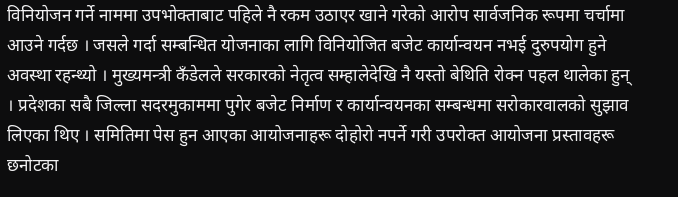विनियोजन गर्ने नाममा उपभोक्ताबाट पहिले नै रकम उठाएर खाने गरेको आरोप सार्वजनिक रूपमा चर्चामा आउने गर्दछ । जसले गर्दा सम्बन्धित योजनाका लागि विनियोजित बजेट कार्यान्वयन नभई दुरुपयोग हुने अवस्था रहन्थ्यो । मुख्यमन्त्री कँडेलले सरकारको नेतृत्व सम्हालेदेखि नै यस्तो बेथिति रोक्न पहल थालेका हुन् । प्रदेशका सबै जिल्ला सदरमुकाममा पुगेर बजेट निर्माण र कार्यान्वयनका सम्बन्धमा सरोकारवालको सुझाव लिएका थिए । समितिमा पेस हुन आएका आयोजनाहरू दोहोरो नपर्ने गरी उपरोक्त आयोजना प्रस्तावहरू छनोटका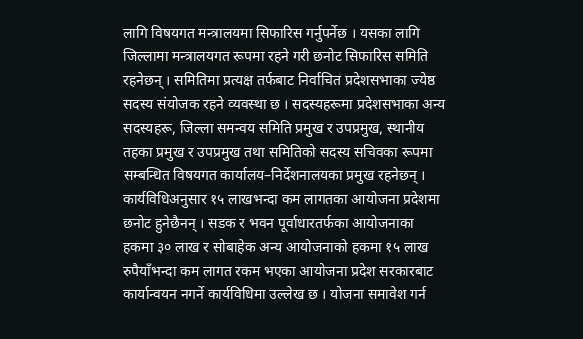लागि विषयगत मन्त्रालयमा सिफारिस गर्नुपर्नेछ । यसका लागि जिल्लामा मन्त्रालयगत रूपमा रहने गरी छनोट सिफारिस समिति रहनेछन् । समितिमा प्रत्यक्ष तर्फबाट निर्वाचित प्रदेशसभाका ज्येष्ठ सदस्य संयोजक रहने व्यवस्था छ । सदस्यहरूमा प्रदेशसभाका अन्य सदस्यहरू, जिल्ला समन्वय समिति प्रमुख र उपप्रमुख, स्थानीय तहका प्रमुख र उपप्रमुख तथा समितिको सदस्य सचिवका रूपमा सम्बन्धित विषयगत कार्यालय–निर्देशनालयका प्रमुख रहनेछन् । कार्यविधिअनुसार १५ लाखभन्दा कम लागतका आयोजना प्रदेशमा छनोट हुनेछैनन् । सडक र भवन पूर्वाधारतर्फका आयोजनाका हकमा ३० लाख र सोबाहेक अन्य आयोजनाको हकमा १५ लाख रुपैयाँभन्दा कम लागत रकम भएका आयोजना प्रदेश सरकारबाट कार्यान्वयन नगर्ने कार्यविधिमा उल्लेख छ । योजना समावेश गर्न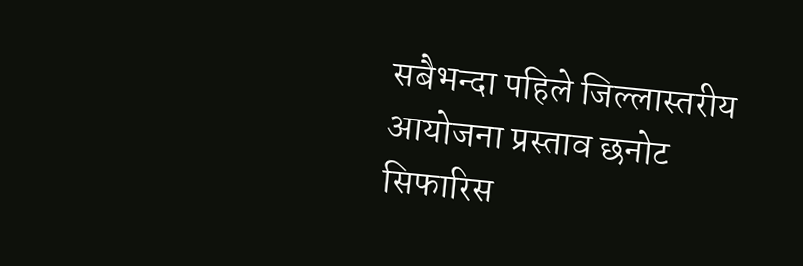सबैभन्दा पहिले जिल्लास्तरीय आयोजना प्रस्ताव छनोट सिफारिस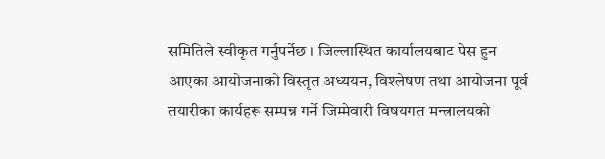समितिले स्वीकृत गर्नुपर्नेछ । जिल्लास्थित कार्यालयबाट पेस हुन आएका आयोजनाको विस्तृत अध्ययन, विश्लेषण तथा आयोजना पूर्व तयारीका कार्यहरू सम्पन्न गर्ने जिम्मेवारी विषयगत मन्त्रालयको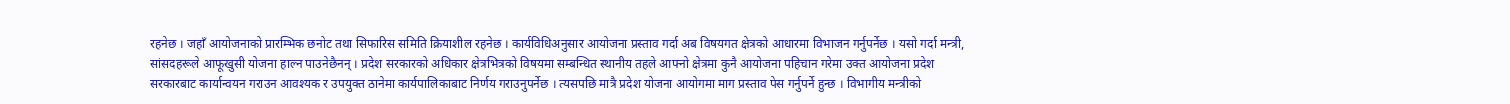रहनेछ । जहाँ आयोजनाको प्रारम्भिक छनोट तथा सिफारिस समिति क्रियाशील रहनेछ । कार्यविधिअनुसार आयोजना प्रस्ताव गर्दा अब विषयगत क्षेत्रको आधारमा विभाजन गर्नुपर्नेछ । यसो गर्दा मन्त्री, सांसदहरूले आफूखुसी योजना हाल्न पाउनेछैनन् । प्रदेश सरकारको अधिकार क्षेत्रभित्रको विषयमा सम्बन्धित स्थानीय तहले आफ्नो क्षेत्रमा कुनै आयोजना पहिचान गरेमा उक्त आयोजना प्रदेश सरकारबाट कार्यान्वयन गराउन आवश्यक र उपयुक्त ठानेमा कार्यपालिकाबाट निर्णय गराउनुपर्नेछ । त्यसपछि मात्रै प्रदेश योजना आयोगमा माग प्रस्ताव पेस गर्नुपर्ने हुन्छ । विभागीय मन्त्रीको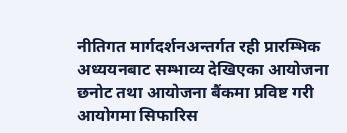नीतिगत मार्गदर्शनअन्तर्गत रही प्रारम्भिक अध्ययनबाट सम्भाव्य देखिएका आयोजना छनोट तथा आयोजना बैंकमा प्रविष्ट गरी आयोगमा सिफारिस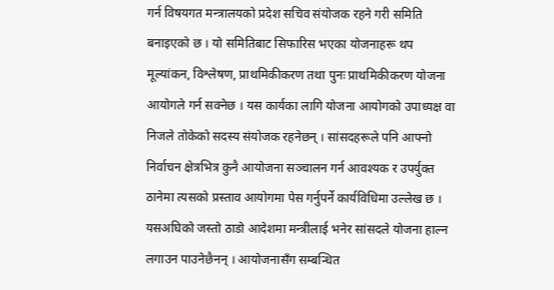गर्न विषयगत मन्त्रालयको प्रदेश सचिव संयोजक रहने गरी समिति बनाइएको छ । यो समितिबाट सिफारिस भएका योजनाहरू थप मूल्यांकन, विश्लेषण, प्राथमिकीकरण तथा पुनः प्राथमिकीकरण योजना आयोगले गर्न सक्नेछ । यस कार्यका लागि योजना आयोगको उपाध्यक्ष वा निजले तोकेको सदस्य संयोजक रहनेछन् । सांसदहरूले पनि आफ्नो निर्वाचन क्षेत्रभित्र कुनै आयोजना सञ्चालन गर्न आवश्यक र उपर्युक्त ठानेमा त्यसको प्रस्ताव आयोगमा पेस गर्नुपर्ने कार्यविधिमा उल्लेख छ । यसअघिको जस्तो ठाडो आदेशमा मन्त्रीलाई भनेर सांसदले योजना हाल्न लगाउन पाउनेछैनन् । आयोजनासँग सम्बन्धित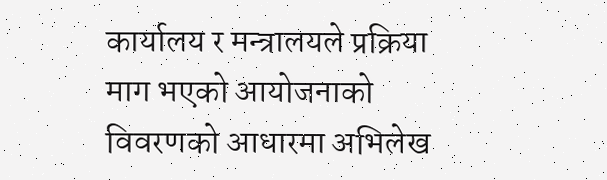कार्यालय र मन्त्रालयले प्रक्रिया माग भएको आयोजनाको विवरणको आधारमा अभिलेख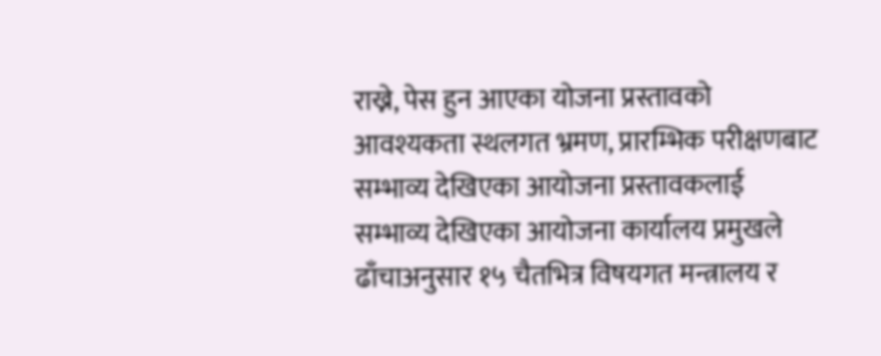राख्ने, पेस हुन आएका योजना प्रस्तावको आवश्यकता स्थलगत भ्रमण, प्रारम्भिक परीक्षणबाट सम्भाव्य देखिएका आयोजना प्रस्तावकलाई सम्भाव्य देखिएका आयोजना कार्यालय प्रमुखले ढाँचाअनुसार १५ चैतभित्र विषयगत मन्त्रालय र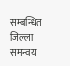सम्बन्धित जिल्ला समन्वय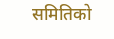समितिको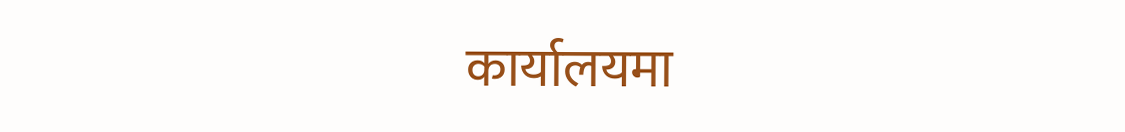कार्यालयमा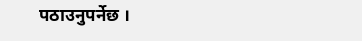पठाउनुपर्नेछ ।